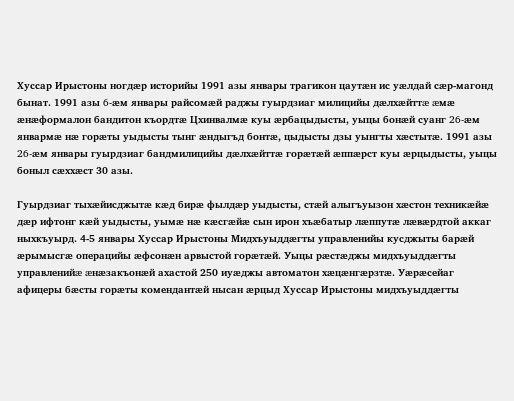Хуссар Ирыстоны ногдæр историйы 1991 азы январы трагикон цаутæн ис уæлдай сæр-магонд бынат. 1991 азы 6-æм январы райсомæй раджы гуырдзиаг милицийы дæлхæйттæ æмæ æнæформалон бандитон къордтæ Цхинвалмæ куы æрбацыдысты, уыцы бонæй суанг 26-æм январмæ нæ горæты уыдысты тынг æндыгъд бонтæ, цыдысты дзы уынгты хæстытæ. 1991 азы 26-æм январы гуырдзиаг бандмилицийы дæлхæйттæ горæтæй æппæрст куы æрцыдысты, уыцы боныл сæххæст 30 азы.

Гуырдзиаг тыхæйисджытæ кæд бирæ фылдæр уыдысты, стæй алыгъуызон хæстон техникæйæ дæр ифтонг кæй уыдысты, уымæ нæ кæсгæйæ сын ирон хъæбатыр лæппутæ лæвæрдтой аккаг ныхкъуырд. 4-5 январы Хуссар Ирыстоны Мидхъуыддæгты управленийы кусджыты барæй æрымысгæ операцийы æфсонæн арвыстой горæтæй. Уыцы рæстæджы мидхъуыддæгты управленийæ æнæзакъонæй ахастой 250 иуæджы автоматон хæцæнгæрзтæ. Уæрæсейаг афицеры бæсты горæты комендантæй нысан æрцыд Хуссар Ирыстоны мидхъуыддæгты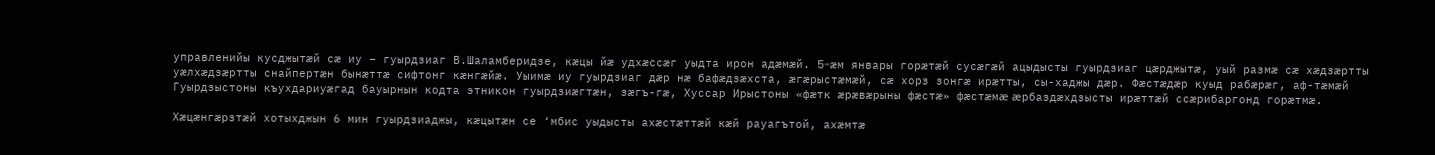управленийы кусджытæй сæ иу – гуырдзиаг В.Шаламберидзе, кæцы йæ удхæссæг уыдта ирон адæмæй. 5-æм январы горæтæй сусæгæй ацыдысты гуырдзиаг цæрджытæ, уый размæ сæ хæдзæртты уæлхæдзæртты снайпертæн бынæттæ сифтонг кæнгæйæ. Уыимæ иу гуырдзиаг дæр нæ бафæдзæхста, æгæрыстæмæй, сæ хорз зонгæ ирæтты, сы-хаджы дæр. Фæстæдæр куыд рабæрæг, аф-тæмæй Гуырдзыстоны къухдариуæгад бауырнын кодта этникон гуырдзиæгтæн, зæгъ-гæ, Хуссар Ирыстоны «фæтк æрæвæрыны фæстæ» фæстæмæ æрбаздæхдзысты ирæттæй ссæрибаргонд горæтмæ.

Хæцæнгæрзтæй хотыхджын 6 мин гуырдзиаджы, кæцытæн се ‘мбис уыдысты ахæстæттæй кæй рауагътой, ахæмтæ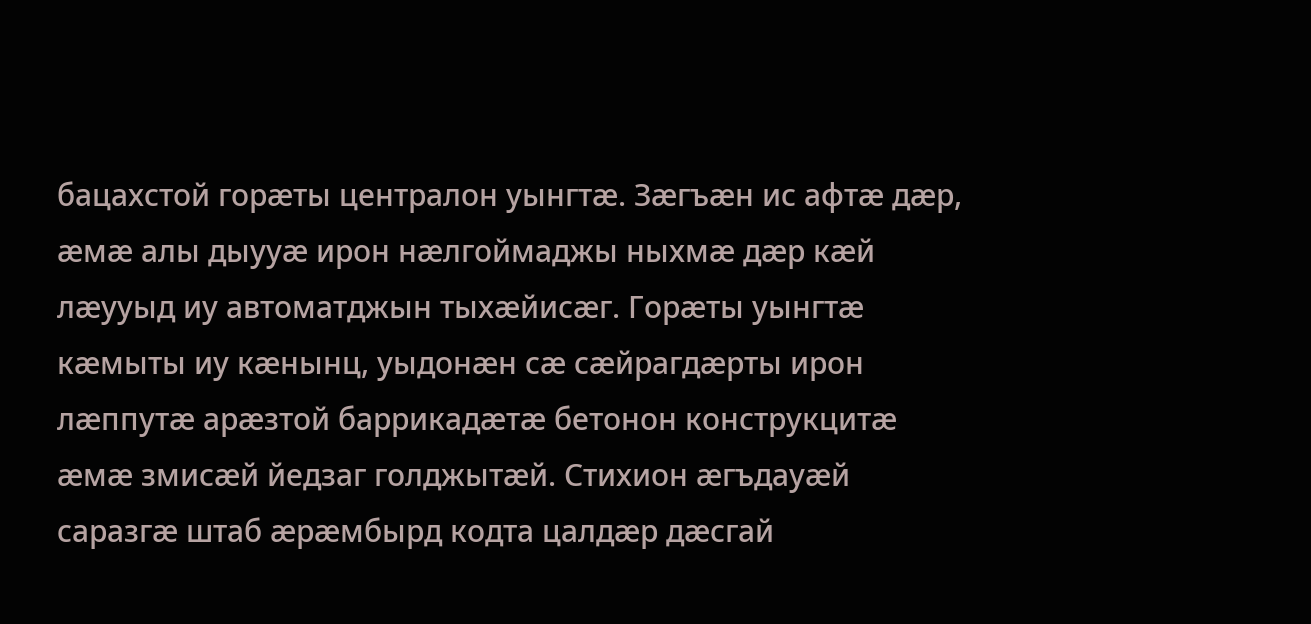бацахстой горæты централон уынгтæ. Зæгъæн ис афтæ дæр, æмæ алы дыууæ ирон нæлгоймаджы ныхмæ дæр кæй лæууыд иу автоматджын тыхæйисæг. Горæты уынгтæ кæмыты иу кæнынц, уыдонæн сæ сæйрагдæрты ирон лæппутæ арæзтой баррикадæтæ бетонон конструкцитæ æмæ змисæй йедзаг голджытæй. Стихион æгъдауæй саразгæ штаб æрæмбырд кодта цалдæр дæсгай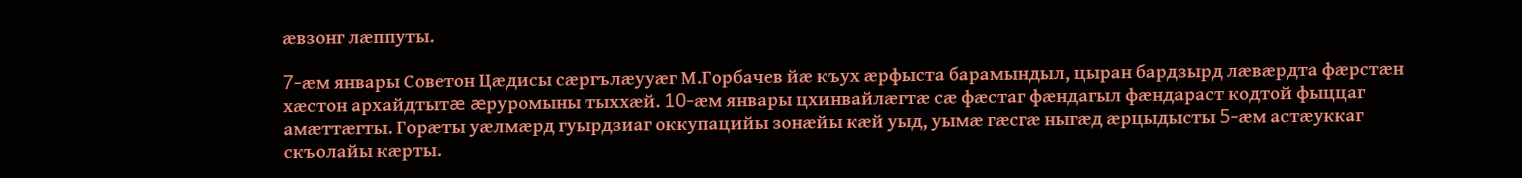æвзонг лæппуты.

7-æм январы Советон Цæдисы сæргълæууæг М.Горбачев йæ къух æрфыста барамындыл, цыран бардзырд лæвæрдта фæрстæн хæстон архайдтытæ æруромыны тыххæй. 10-æм январы цхинвайлæгтæ сæ фæстаг фæндагыл фæндараст кодтой фыццаг амæттæгты. Горæты уæлмæрд гуырдзиаг оккупацийы зонæйы кæй уыд, уымæ гæсгæ ныгæд æрцыдысты 5-æм астæуккаг скъолайы кæрты.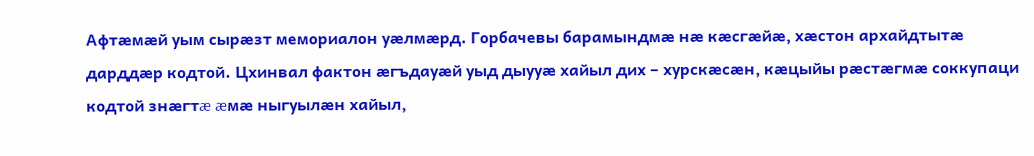Афтæмæй уым сырæзт мемориалон уæлмæрд. Горбачевы барамындмæ нæ кæсгæйæ, хæстон архайдтытæ дарддæр кодтой. Цхинвал фактон æгъдауæй уыд дыууæ хайыл дих – хурскæсæн, кæцыйы рæстæгмæ соккупаци кодтой знæгтæ æмæ ныгуылæн хайыл,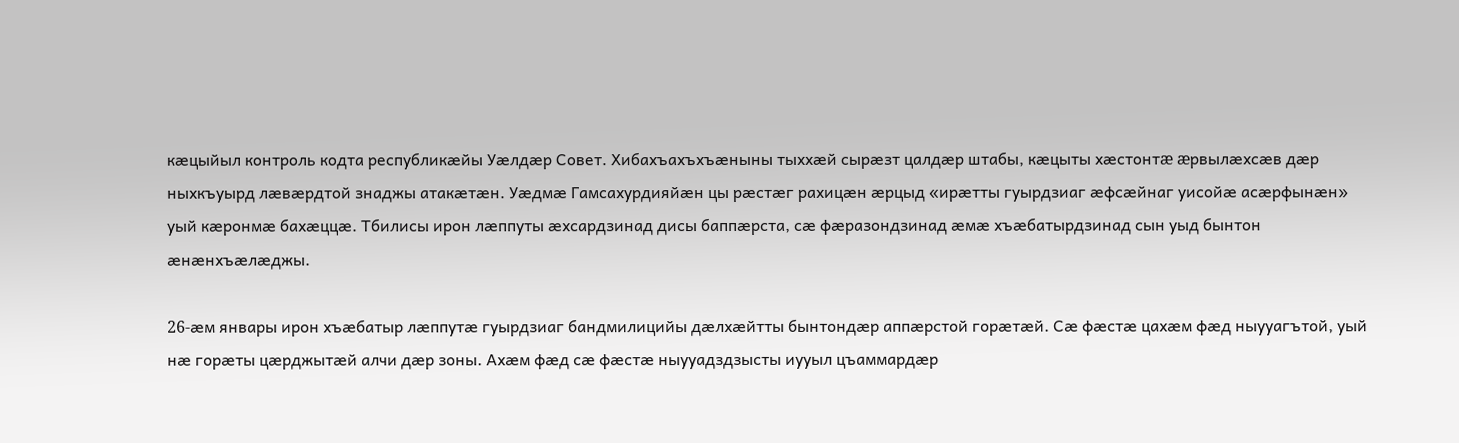кæцыйыл контроль кодта республикæйы Уæлдæр Совет. Хибахъахъхъæныны тыххæй сырæзт цалдæр штабы, кæцыты хæстонтæ æрвылæхсæв дæр ныхкъуырд лæвæрдтой знаджы атакæтæн. Уæдмæ Гамсахурдияйæн цы рæстæг рахицæн æрцыд «ирæтты гуырдзиаг æфсæйнаг уисойæ асæрфынæн» уый кæронмæ бахæццæ. Тбилисы ирон лæппуты æхсардзинад дисы баппæрста, сæ фæразондзинад æмæ хъæбатырдзинад сын уыд бынтон æнæнхъæлæджы.

26-æм январы ирон хъæбатыр лæппутæ гуырдзиаг бандмилицийы дæлхæйтты бынтондæр аппæрстой горæтæй. Сæ фæстæ цахæм фæд ныууагътой, уый нæ горæты цæрджытæй алчи дæр зоны. Ахæм фæд сæ фæстæ ныууадздзысты иууыл цъаммардæр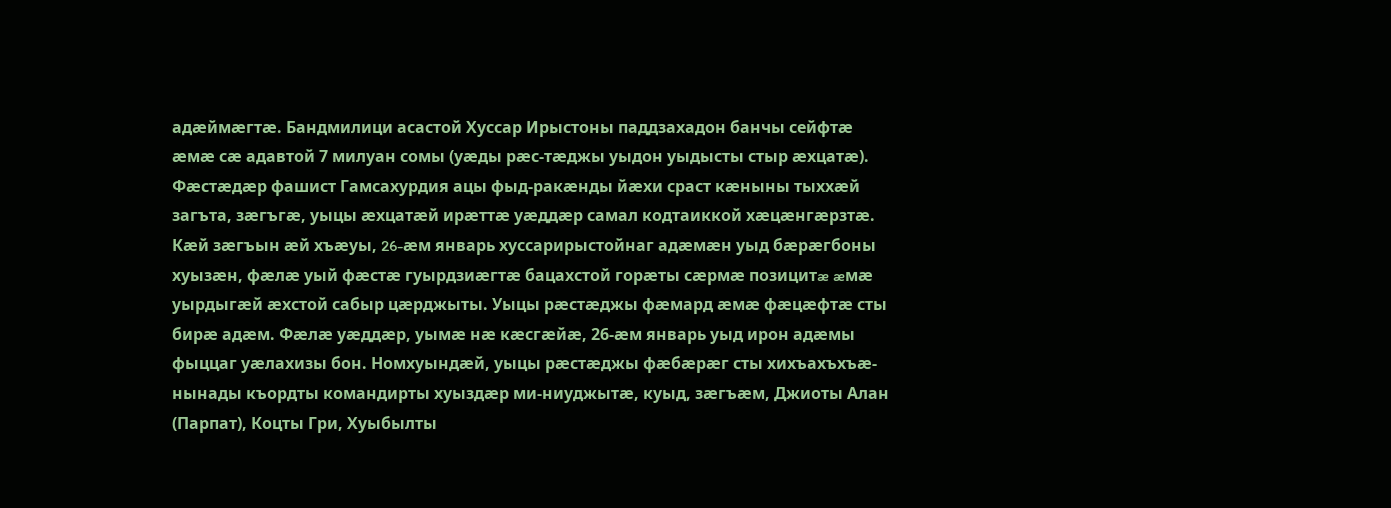адæймæгтæ. Бандмилици асастой Хуссар Ирыстоны паддзахадон банчы сейфтæ æмæ сæ адавтой 7 милуан сомы (уæды рæс-тæджы уыдон уыдысты стыр æхцатæ). Фæстæдæр фашист Гамсахурдия ацы фыд-ракæнды йæхи сраст кæныны тыххæй загъта, зæгъгæ, уыцы æхцатæй ирæттæ уæддæр самал кодтаиккой хæцæнгæрзтæ. Кæй зæгъын æй хъæуы, 26-æм январь хуссарирыстойнаг адæмæн уыд бæрæгбоны хуызæн, фæлæ уый фæстæ гуырдзиæгтæ бацахстой горæты сæрмæ позицитæ æмæ уырдыгæй æхстой сабыр цæрджыты. Уыцы рæстæджы фæмард æмæ фæцæфтæ сты бирæ адæм. Фæлæ уæддæр, уымæ нæ кæсгæйæ, 26-æм январь уыд ирон адæмы фыццаг уæлахизы бон. Номхуындæй, уыцы рæстæджы фæбæрæг сты хихъахъхъæ-нынады къордты командирты хуыздæр ми-ниуджытæ, куыд, зæгъæм, Джиоты Алан (Парпат), Коцты Гри, Хуыбылты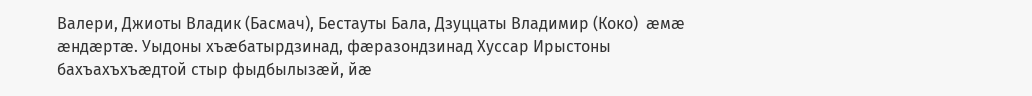Валери, Джиоты Владик (Басмач), Бестауты Бала, Дзуццаты Владимир (Коко)  æмæ æндæртæ. Уыдоны хъæбатырдзинад, фæразондзинад Хуссар Ирыстоны бахъахъхъæдтой стыр фыдбылызæй, йæ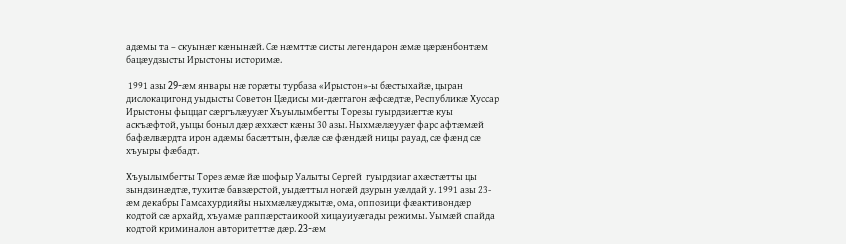адæмы та – скуынæг кæнынæй. Сæ нæмттæ систы легендарон æмæ цæрæнбонтæм бацæудзысты Ирыстоны историмæ.

 1991 азы 29-æм январы нæ горæты турбаза «Ирыстон»-ы бæстыхайæ, цыран дислокацигонд уыдысты Советон Цæдисы ми-дæггагон æфсæдтæ, Республикæ Хуссар Ирыстоны фыццаг сæргълæууæг Хъуылымбегты Торезы гуырдзиæгтæ куы аскъæфтой, уыцы боныл дæр æххæст кæны 30 азы. Ныхмæлæууæг фарс афтæмæй бафæлвæрдта ирон адæмы басæттын, фæлæ сæ фæндæй ницы рауад, сæ фæнд сæ хъуыры фæбадт.

Хъуылымбегты Торез æмæ йæ шофыр Уалыты Сергей  гуырдзиаг ахæстæтты цы зындзинæдтæ, тухитæ бавзæрстой, уыдæттыл ногæй дзурын уæлдай у. 1991 азы 23-æм декабры Гамсахурдияйы ныхмæлæуджытæ, ома, оппозици фæактивондæр кодтой сæ архайд, хъуамæ раппæрстаикоой хицауиуæгады режимы. Уымæй спайда кодтой криминалон авторитеттæ дæр. 23-æм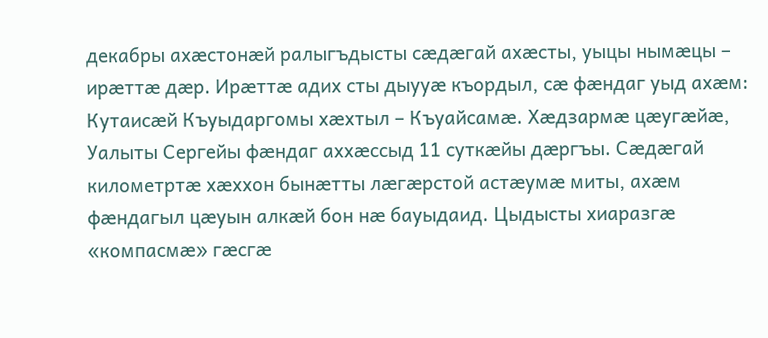декабры ахæстонæй ралыгъдысты сæдæгай ахæсты, уыцы нымæцы – ирæттæ дæр. Ирæттæ адих сты дыууæ къордыл, сæ фæндаг уыд ахæм: Кутаисæй Къуыдаргомы хæхтыл – Къуайсамæ. Хæдзармæ цæугæйæ, Уалыты Сергейы фæндаг аххæссыд 11 суткæйы дæргъы. Сæдæгай километртæ хæххон бынæтты лæгæрстой астæумæ миты, ахæм фæндагыл цæуын алкæй бон нæ бауыдаид. Цыдысты хиаразгæ «компасмæ» гæсгæ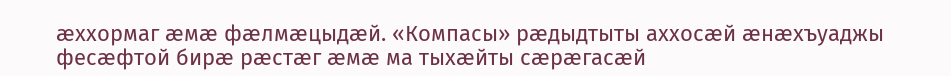æххормаг æмæ фæлмæцыдæй. «Компасы» рæдыдтыты аххосæй æнæхъуаджы фесæфтой бирæ рæстæг æмæ ма тыхæйты сæрæгасæй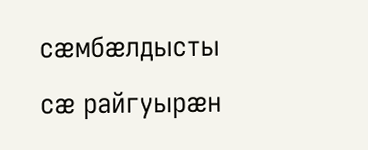сæмбæлдысты сæ райгуырæн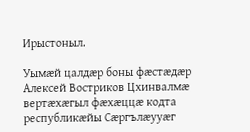Ирыстоныл.

Уымæй цалдæр боны фæстæдæр Алексей Востриков Цхинвалмæ вертæхæгыл фæхæццæ кодта республикæйы Сæргълæууæг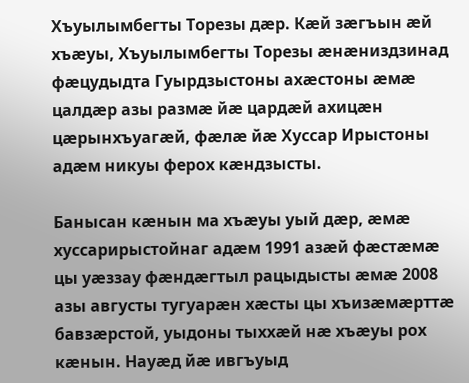Хъуылымбегты Торезы дæр. Кæй зæгъын æй хъæуы, Хъуылымбегты Торезы æнæниздзинад фæцудыдта Гуырдзыстоны ахæстоны æмæ цалдæр азы размæ йæ цардæй ахицæн цæрынхъуагæй, фæлæ йæ Хуссар Ирыстоны адæм никуы ферох кæндзысты.

Банысан кæнын ма хъæуы уый дæр, æмæ хуссарирыстойнаг адæм 1991 азæй фæстæмæ цы уæззау фæндæгтыл рацыдысты æмæ 2008 азы августы тугуарæн хæсты цы хъизæмæрттæ бавзæрстой, уыдоны тыххæй нæ хъæуы рох кæнын. Науæд йæ ивгъуыд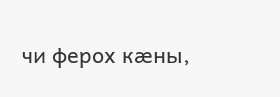чи ферох кæны,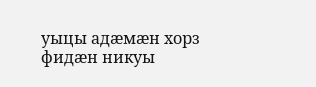уыцы адæмæн хорз фидæн никуы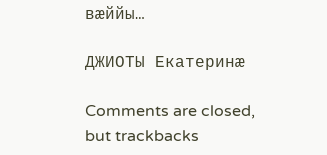вæййы…

ДЖИОТЫ Екатеринæ

Comments are closed, but trackbacks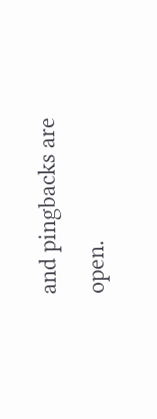and pingbacks are open.